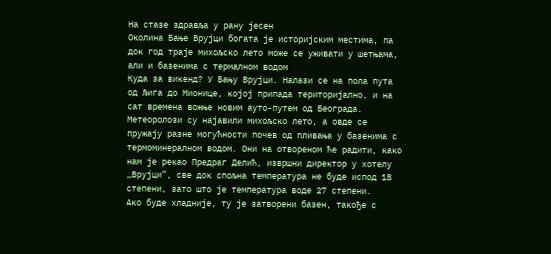На стазе здравља у рану јесен
Околина Бање Врујци богата је историјским местима, па док год траје михољско лето може се уживати у шетњама, али и базенима с термалном водом
Куда за викенд? У Бању Врујци. Налази се на пола пута од Љига до Мионице, којој припада територијално, и на сат времена вожње новим ауто-путем од Београда. Метеоролози су најавили михољско лето, а овде се пружају разне могућности почев од пливања у базенима с термоминералном водом. Они на отвореном ће радити, како нам је рекао Предраг Делић, извршни директор у хотелу „Врујци”, све док спољна температура не буде испод 18 степени, зато што је температура воде 27 степени.
Ако буде хладније, ту је затворени базен, такође с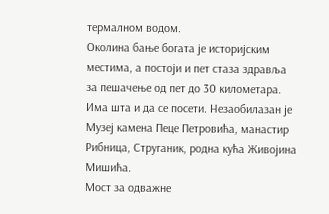термалном водом.
Околина бање богата је историјским местима, а постоји и пет стаза здравља за пешачење од пет до 30 километара. Има шта и да се посети. Незаобилазан је Музеј камена Пеце Петровића, манастир Рибница, Струганик, родна кућа Живојина Мишића.
Мост за одважне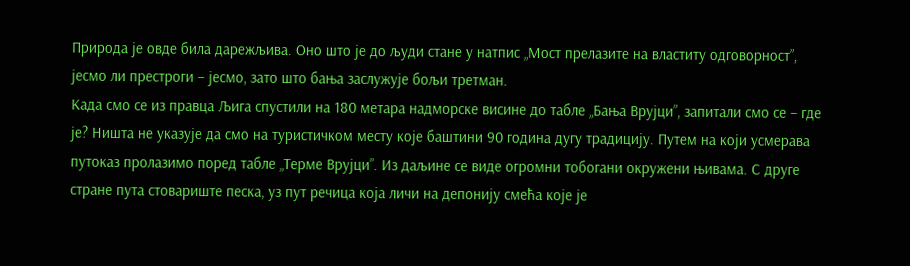Природа је овде била дарежљива. Оно што је до људи стане у натпис „Мост прелазите на властиту одговорност”, јесмо ли престроги – јесмо, зато што бања заслужује бољи третман.
Када смо се из правца Љига спустили на 180 метара надморске висине до табле „Бања Врујци”, запитали смо се – где је? Ништа не указује да смо на туристичком месту које баштини 90 година дугу традицију. Путем на који усмерава путоказ пролазимо поред табле „Терме Врујци”. Из даљине се виде огромни тобогани окружени њивама. С друге стране пута стовариште песка, уз пут речица која личи на депонију смећа које је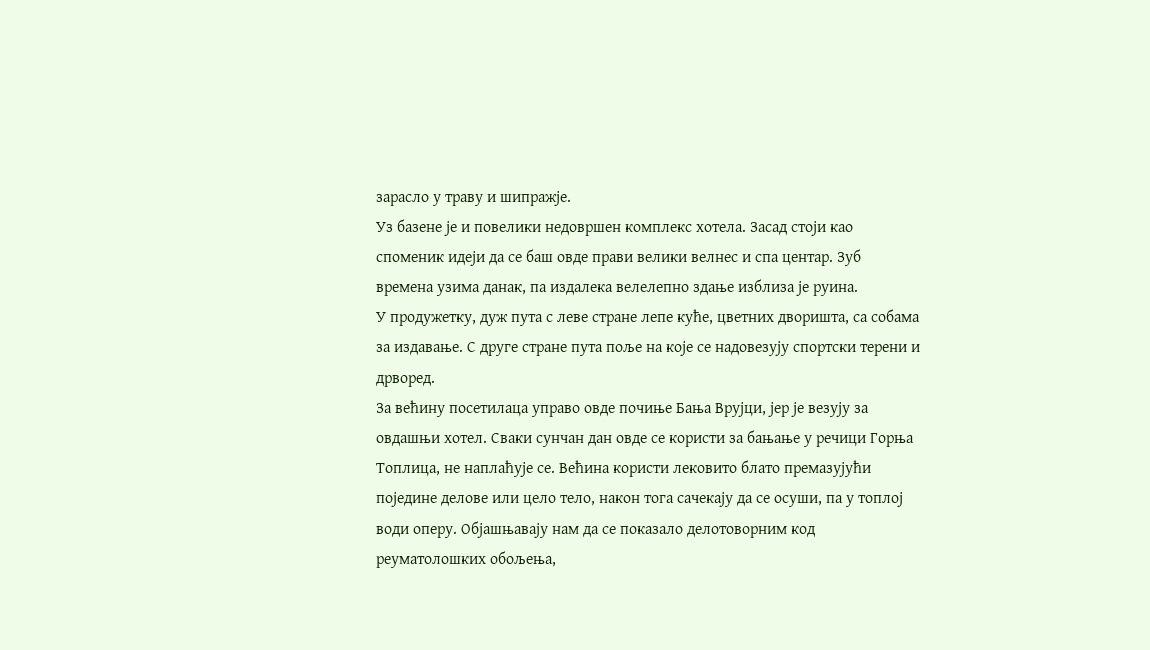зарасло у траву и шипражје.
Уз базене је и повелики недовршен комплекс хотела. Засад стоји као споменик идеји да се баш овде прави велики велнес и спа центар. Зуб времена узима данак, па издалека велелепно здање изблиза је руина.
У продужетку, дуж пута с леве стране лепе куће, цветних дворишта, са собама за издавање. С друге стране пута поље на које се надовезују спортски терени и дрворед.
За већину посетилаца управо овде почиње Бања Врујци, јер је везују за овдашњи хотел. Сваки сунчан дан овде се користи за бањање у речици Горња Топлица, не наплаћује се. Већина користи лековито блато премазујући поједине делове или цело тело, након тога сачекају да се осуши, па у топлој води оперу. Објашњавају нам да се показало делотоворним код реуматолошких обољења,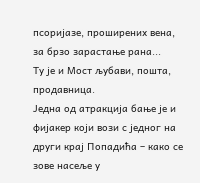псоријазе, проширених вена, за брзо зарастање рана...
Ту је и Мост љубави, пошта, продавница.
Једна од атракција бање је и фијакер који вози с једног на други крај Попадића – како се зове насеље у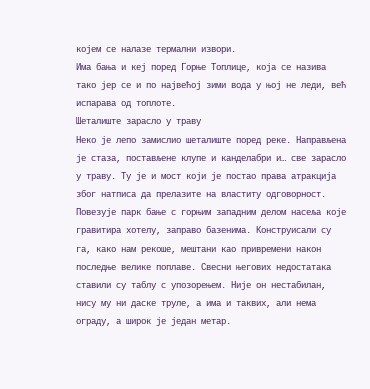којем се налазе термални извори.
Има бања и кеј поред Горње Топлице, која се назива тако јер се и по највећој зими вода у њој не леди, већ испарава од топлоте.
Шеталиште зарасло у траву
Неко је лепо замислио шеталиште поред реке. Направљена је стаза, постављене клупе и канделабри и… све зарасло у траву. Ту је и мост који је постао права атракција због натписа да прелазите на властиту одговорност. Повезује парк бање с горњим западним делом насеља које гравитира хотелу, заправо базенима. Конструисали су га, како нам рекоше, мештани као привремени након последње велике поплаве. Свесни његових недостатака ставили су таблу с упозорењем. Није он нестабилан, нису му ни даске труле, а има и таквих, али нема ограду, а широк је један метар.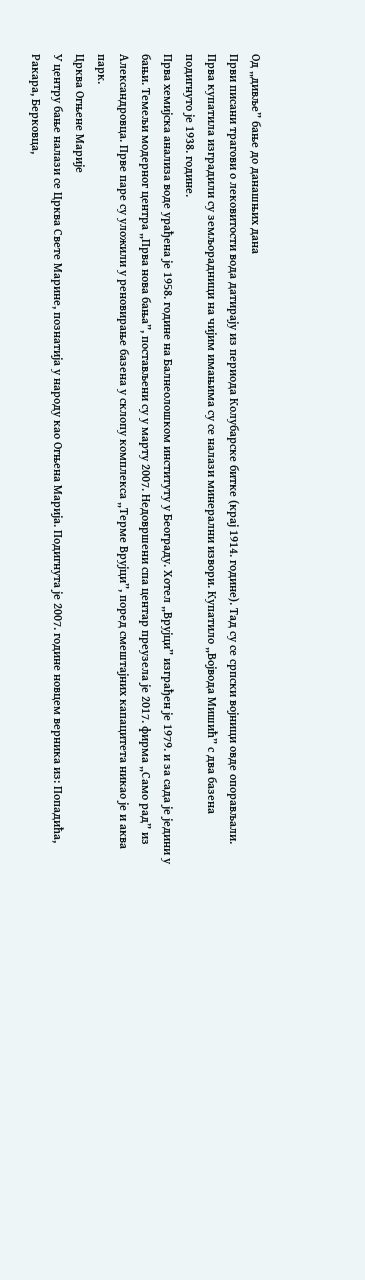Од „дивље” бање до данашњих дана
Први писани трагови о лековитости вода датирају из периода Колубарске битке (крај 1914. године). Тад су се српски војници овде опорављали.
Прва купатила изградили су земљорадници на чијим имањима су се налази минерални извори. Купатило „Војвода Мишић” с два базена подигнуто је 1938. године.
Прва хемијска анализа воде урађена је 1958. године на Балнеолошком институту у Београду. Хотел „Врујци” изграђен је 1979. и за сада је једини у бањи. Темељи модерног центра „Прва нова бања”, постављени су у марту 2007. Недовршени спа центар преузела је 2017. фирма „Само рад” из Александровца. Прве паре су уложили у реновирање базена у склопу комплекса „Терме Врујци”, поред смештајних капацитета никао је и аква парк.
Црква Огњене Марије
У центру бање налази се Црква Свете Марине, познатија у народу као Огњена Марија. Подигнута је 2007. године новцем верника из: Попадића, Ракара, Берковца,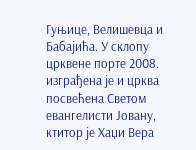Гуњице, Велишевца и Бабајића. У склопу црквене порте 2008. изграђена је и црква посвећена Светом евангелисти Јовану, ктитор је Хаџи Вера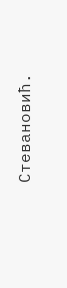Стевановић.